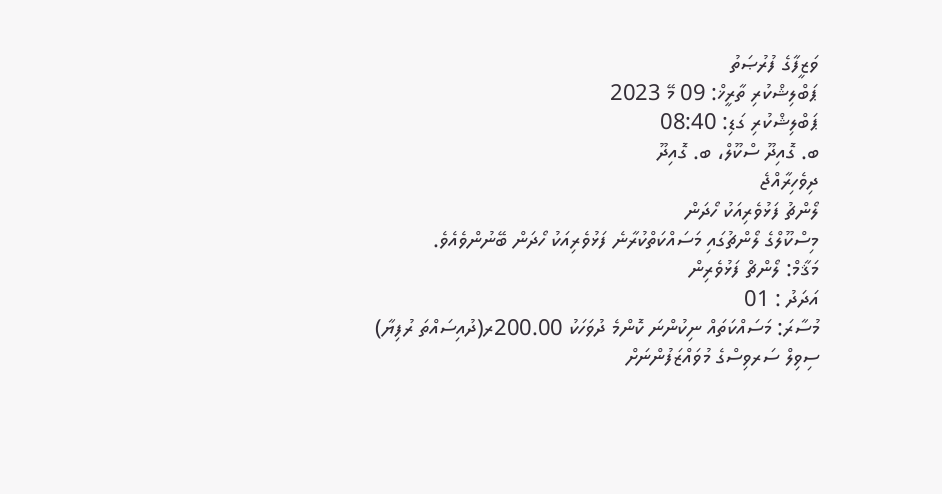ވަޒީފާގެ ފުރުޞަތު
ޕަބްލިޝްކުރި ތާރީޚް: 09 މޭ 2023
ޕަބްލިޝްކުރި ގަޑި: 08:40
ބ. ގޮއިދޫ ސްކޫލް، ބ. ގޮއިދޫ
ދިވެހިރާއްޖެ
ލޯންޗު ފަޅުވެރިއަކު ހޯދަން
މިސްކޫލްގެ ލޯންޗުގައި މަސައްކަތްކުރާނެ ފަޅުވެރިއަކު ހޯދަން ބޭނުންވެއެވެ.
މަޤާމް: ލޯންޗް ފަޅުވެރިން
އަދަދު : 01
މުސާރަ: މަސައްކަތައް ނިކުންނަ ކޮންމެ ދުވަހަކު 200.00ރ(ދުއިސައްތަ ރުފިޔާ)
ސިވިލް ސަރވިސްގެ މުވައްޒަފުންނަށް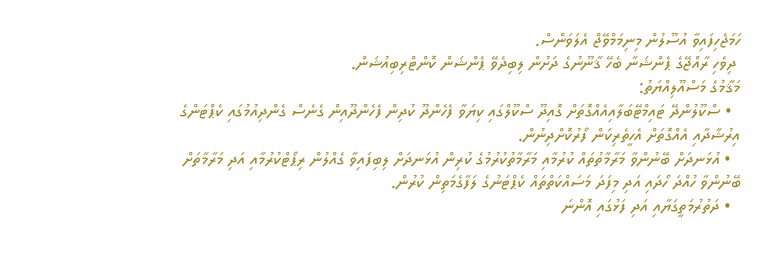ހަމަޖެހިފައިވާ އުސޫލުން މިނިމަމްވޭޖް އެލަވަންސް.
 ދިވެހި ރާއްޖޭގެ ޕެންޝަނާ ބެހޭ ޤާނޫނުގެ ދަށުން ލިބިދެވޭ ޕެންޝަން ކޮންޓްރިބިއުޝަން.
މަޤާމުގެ މަސްއޫލިއްޔަތު:
  • ސްކޫލުންދޭ ޓައިމްޓޭބަލާއިއެއްގޮތަށް ގޮއިދޫ ސްކޫލްގައި ކިޔަވާ ފެހެންދޫ ކުދިން ފެހެންދޫއިން ގެނެސް ގެންދިއުމުގައި ކެޕްޓަންގެ އިރުޝާދާއި އެއްގޮތަށް އެހީތެރިކަން ފޯރުކޮށްދިނުން.
  • އުޅަނދަށް ބޭނުންވާ މަރާމާތުތައް ކުރުމާއި މަރާމާތުކުރުމުގެ ކުރިން އުޅަނދަށް ލިބިފައިވާ ގެއްލުން ރިޕޯޓްކުރުމާއި އަދި މަރާމާތަށް ބޭނުންވާ ހުއްދަ ހޯދައި އަދި މިފަދަ މަސައްކަތްތައް ކެޕްޓަނުގެ ލަފާގެމަތިން ކުރުން.
  • ދަތުރުމަތީގަޔާއި އަދި ފަޅުގައި އޮންނަ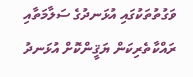ވަގުތުތަކުގައި އުޅަނދުގެ ސަލާމަތާއި ރައްކާތެރިކަން ޔަޤީންކޮށް އުޅަނދު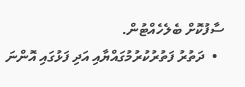ސާފުކޮށް ބެލެހެއްޓުން.
  •  ދަތުރު ފަތުރުކުރުމުގައްޔާއި އަދި ފަޅުގައި އޮންނަ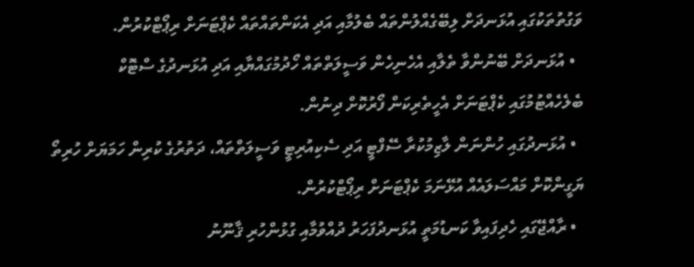ވަގުތުތަކުގައި އުޅަނދަށް ލިބޭގެއްލުންތައް ބެލުމާއި އަދި އެކަންތައްތައް ކެޕްޓަނަށް ރިޕޯޓްކުރުން.
  • އުޅަނދަށް ބޭނުންވާ ތެލާއި އެހެނިހެން ވަސީލަތްތައް ހޯދުމުގައްޔާއި އަދި އުޅަނދުގެ ސްޓޮކް ބެލެހެއްޓުމުގައި ކެޕްޓަނަށް އެހީތެރިކަން ފޯރުކޮށް ދިނުން.
  • އުޅަނދުގައި ހުންނަން ލާޒިމުކުރާ ސޭފްޓީ އަދި ސެކިއުރިޓީ ވަސީލަތްތައް، ދަތުރުގެ ކުރިން ހަމަޔަށް ހުރިތޯ ޔަގީންކޮށް މައްސަލައެއް އުޅޭނަމަ ކެޕްޓަނަށް ރިޕޯޓްކުރުން.
  • ރާއްޖޭގައި ހެދިފައިވާ ކަނޑުމަތީ އުޅަނދުފަހަރު ދުއްވުމާއި ގުޅުންހުރި ޤާނޫނު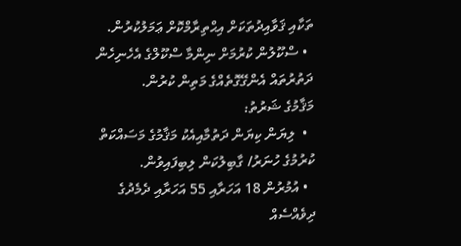ތަކާއި ޤަވާއިދުތަކަށް އިޙްތިރާމްކޮށް ޢަމަލުކުރުން.
  • ސްކޫލުން ކުރުމަށް ނިންމާ ސްކޫލްގެ އެހެނިހެން ދަތުރުތައް އެންގޭގޮތެއްގެ މަތިން ކުރުން.
މަޤާމުގެ ޝަރުތު:
  •  ލިޔަން ކިޔަން ދަތުމާއިއެކު މަޤާމުގެ މަސައްކަތް ކުރުމުގެ ހުނަރު/ ގާބިލުކަން ލިބިފައިވުން.
  • އުމުރުން 18 އަހަރާއި 55 އަހަރާއި ދެމެދުގެ ދިވެއްސެއް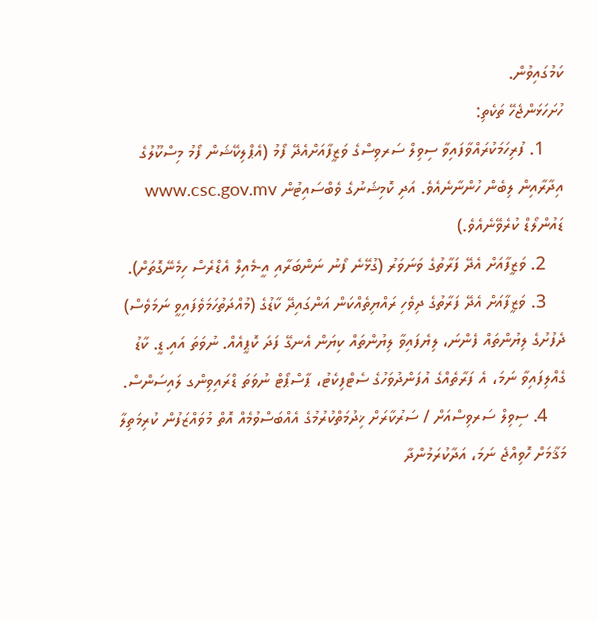ކަމުގައިވުން.
ހުށަހަޅަންޖެހޭ ތަކެތި:
    1. ފުރިހަމަކުރައްވާފައިވާ ސިވިލް ސަރވިސްގެ ވަޒީފާއަށްއެދޭ ފޯމު (އެޕްލިކޭޝަން ފޯމު މިސްކޫލުގެ އިދާރާއިން ލިބެން ހުންނާނެއެވެ. އަދި ކޮމިޝަނުގެ ވެބްސައިޓުން www.csc.gov.mv ޑައުންލޯޑް ކުރެވޭނެއެވެ.)
    2. ވަޒީފާއަށް އެދޭ ފަރާތުގެ ވަނަވަރު (ގުޅޭނެ ފޯނު ނަންބަރާއި އީ-މެއިލް އެޑްރެސް ހިމެނޭގޮތަށް).
    3. ވަޒީފާއަށް އެދޭ ފަރާތުގެ ދިވެހި ރައްޔިތެއްކަން އަންގައިދޭ ކާޑުގެ (މުއްދަތުހަމަވެފައިވީ ނަމަވެސް) ދެފުށުގެ ލިޔުންތައް ފެންނަ، ލިޔެފައިވާ ލިޔުންތައް ކިޔަން އެނގޭ ފަދަ ކޮޕީއެއް. ނުވަތަ އައި.ޑީ. ކާޑު ގެއްލިފައިވާ ނަމަ، އެ ފަރާތެއްގެ އުފަންދުވަހުގެ ސެޓްފިކެޓު، ޕާސްޕޯޓް ނުވަތަ ޑްރައިވިންގ ލައިސަންސް.
    4. ސިވިލް ސަރވިސްއަށް / ސަރުކާރަށް ޚިދުމަތްކުރުމުގެ އެއްބަސްވުމެއް އޮތް މުވައްޒަފުން ކުރިމަތިލާ މަޤާމަށް ހޮވިއްޖެ ނަމަ، އަދާކުރަމުންދާ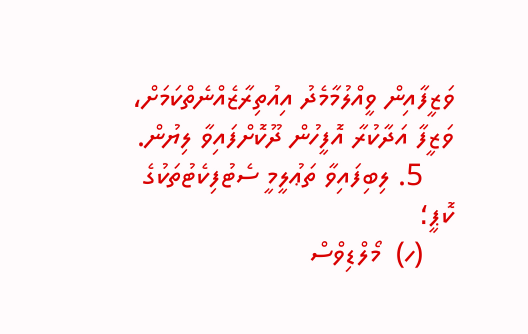ވަޒީފާއިން ވީއްލުމާމެދު އިއުތިރާޒެއްނެތްކަމަށް، ވަޒީފާ އަދާކުރާ އޮފީހުން ދޫކޮށްފައިވާ ލިޔުން.
    5. ލިބިފައިވާ ތަޢުލީމީ ސެޓުފިކެޓުތަކުގެ ކޮޕީ؛
    (ހ)  މޯލްޑިވްސް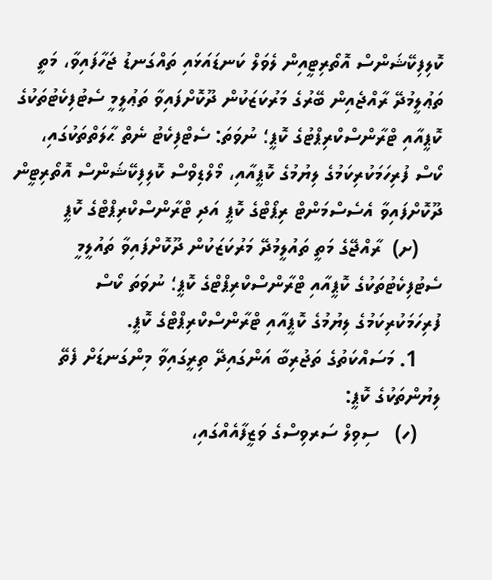ކޮލިފިކޭޝަންސް އޮތޯރިޓީއިން ލެވަލް ކަނޑައަޅައި ތައްގަނޑު ޖަހާފައިވާ، މަތީ ތަޢުލީމުދޭ ރާއްޖެއިން ބޭރުގެ މަރުކަޒަކުން ދޫކޮށްފައިވާ ތަޢުލީމީ ސެޓުފިކެޓުތަކުގެ ކޮޕީއާއި ޓްރާންސްކްރިޕްޓުގެ ކޮޕީ؛ ނުވަތަ: ސެޓްފިކެޓު ނެތް ޙާލަތްތަކުގައި، ކޯސް ފުރިހަމަކުރިކަމުގެ ލިޔުމުގެ ކޮޕީއާއި، މޯލްޑިވްސް ކޮލިފިކޭޝަންސް އޮތޯރިޓީން ދޫކޮށްފައިވާ އެސެސްމަންޓް ރިޕޯޓްގެ ކޮޕީ އަދި ޓްރާންސްކްރިޕްޓްގެ ކޮޕީ
    (ށ)  ރާއްޖޭގެ މަތީ ތައުލީމުދޭ މަރުކަޒަކުން ދޫކޮށްފައިވާ ތައުލީމީ ސެޓުފިކެޓުތަކުގެ ކޮޕީއާއި ޓްރާންސްކްރިޕްޓްގެ ކޮޕީ؛ ނުވަތަ ކޯސް ފުރިހަމަކުރިކަމުގެ ލިޔުމުގެ ކޮޕީއާއި ޓްރާންސްކްރިޕްޓްގެ ކޮޕީ.
    1. މަސައްކަތުގެ ތަޖުރިބާ އަންގައިދޭ ތިރީގައިވާ މިންގަނޑަށް ފެތޭ ލިޔުންތަކުގެ ކޮޕީ:
    (ހ)   ސިވިލް ސަރވިސްގެ ވަޒީފާއެއްގައި،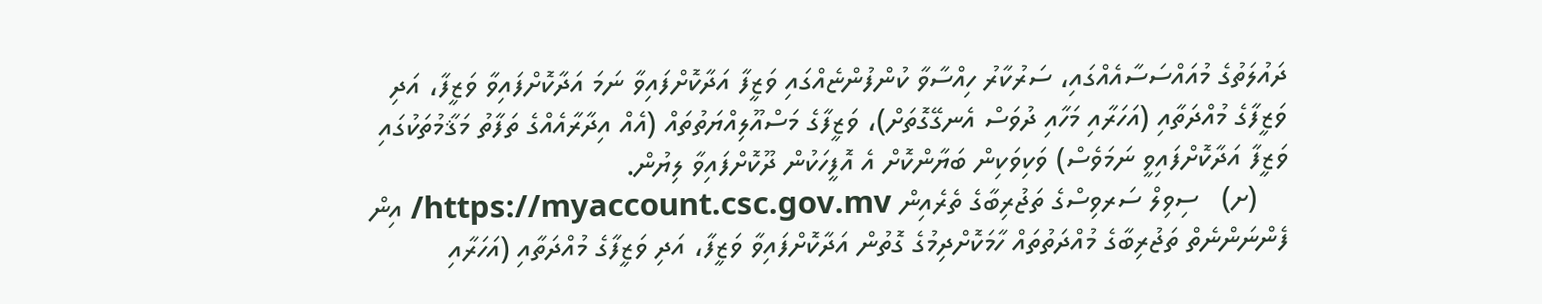ދައުލަތުގެ މުއައްސަސާއެއްގައި، ސަރުކާރު ހިއްސާވާ ކުންފުންޏެއްގައި ވަޒީފާ އަދާކޮށްފައިވާ ނަމަ އަދާކޮށްފައިވާ ވަޒީފާ، އަދި ވަޒީފާގެ މުއްދަތާއި (އަހަރާއި މަހާއި ދުވަސް އެނގޭގޮތަށް)، ވަޒީފާގެ މަސްއޫލިއްޔަތުތައް (އެއް އިދާރާއެއްގެ ތަފާތު މަޤާމުތަކުގައި ވަޒީފާ އަދާކޮށްފައިވީ ނަމަވެސް) ވަކިވަކިން ބަޔާންކޮށް އެ އޮފީހަކުން ދޫކޮށްފައިވާ ލިޔުން.
    (ށ)   ސިވިލް ސަރވިސްގެ ތަޖުރިބާގެ ތެރެއިން https://myaccount.csc.gov.mv/ އިން ފެންނަންނެތް ތަޖުރިބާގެ މުއްދަތުތައް ހާމަކޮށްދިމުގެ ގޮތުން އަދާކޮށްފައިވާ ވަޒީފާ، އަދި ވަޒީފާގެ މުއްދަތާއި (އަހަރާއި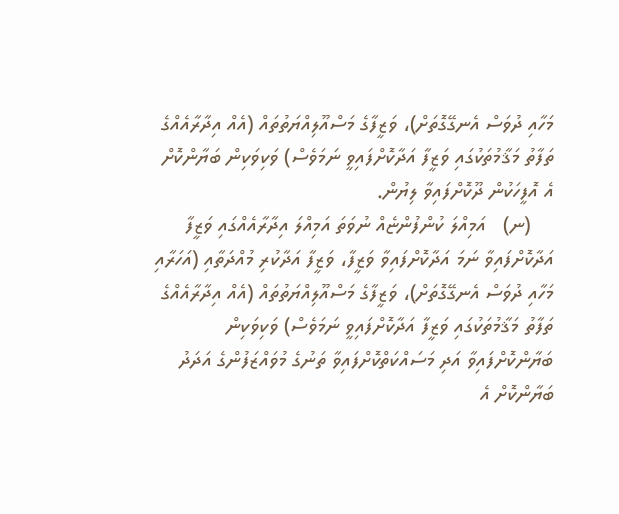މަހާއި ދުވަސް އެނގޭގޮތަށް)، ވަޒީފާގެ މަސްއޫލިއްޔަތުތައް (އެއް އިދާރާއެއްގެ ތަފާތު މަޤާމުތަކުގައި ވަޒީފާ އަދާކޮށްފައިވީ ނަމަވެސް) ވަކިވަކިން ބަޔާންކޮށް އެ އޮފީހަކުން ދޫކޮށްފައިވާ ލިޔުން.
    (ނ)   އަމިއްލަ ކުންފުންޏެއް ނުވަތަ އަމިއްލަ އިދާރާއެއްގައި ވަޒީފާ އަދާކޮށްފައިވާ ނަމަ އަދާކޮށްފައިވާ ވަޒީފާ، ވަޒީފާ އަދާކުރި މުއްދަތާއި (އަހަރާއި މަހާއި ދުވަސް އެނގޭގޮތަށް)، ވަޒީފާގެ މަސްއޫލިއްޔަތުތައް (އެއް އިދާރާއެއްގެ ތަފާތު މަޤާމުތަކުގައި ވަޒީފާ އަދާކޮށްފައިވީ ނަމަވެސް) ވަކިވަކިން ބަޔާންކޮށްފައިވާ އަދި މަސައްކަތްކޮށްފައިވާ ތަނުގެ މުވައްޒަފުންގެ އަދަދު ބަޔާންކޮށް އެ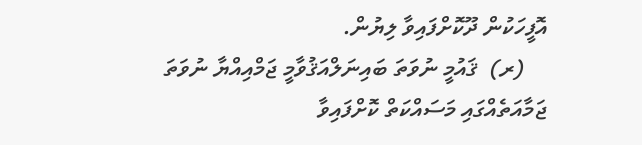އޮފީހަކުން ދޫކޮށްފައިވާ ލިޔުން.
    (ރ)  ޤައުމީ ނުވަތަ ބައިނަލްއަޤުވާމީ ޖަމްއިއްޔާ ނުވަތަ ޖަމާއަތެއްގައި މަސައްކަތް ކޮށްފައިވާ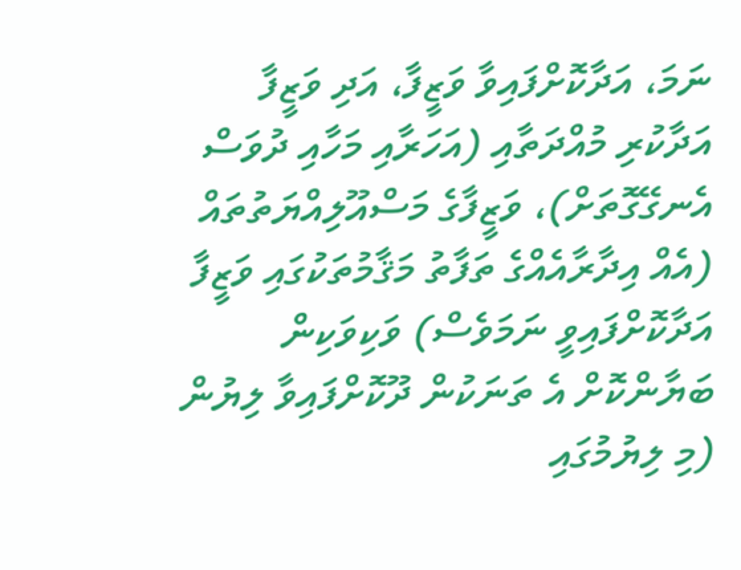ނަމަ، އަދާކޮށްފައިވާ ވަޒީފާ، އަދި ވަޒީފާ އަދާކުރި މުއްދަތާއި (އަހަރާއި މަހާއި ދުވަސް އެނގޭގޮތަށް)، ވަޒީފާގެ މަސްއޫލިއްޔަތުތައް (އެއް އިދާރާއެއްގެ ތަފާތު މަޤާމުތަކުގައި ވަޒީފާ އަދާކޮށްފައިވީ ނަމަވެސް) ވަކިވަކިން ބަޔާންކޮށް އެ ތަނަކުން ދޫކޮށްފައިވާ ލިޔުން (މި ލިޔުމުގައި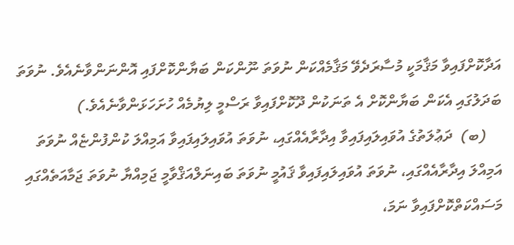އަދާކޮށްފައިވާ މަޤާމަކީ މުސާރަދެވޭ މަޤާމެއްކަން ނުވަތަ ނޫންކަން ބަޔާންކޮށްފައި އޮންނަންވާނެއެވެ. ނުވަތަ ބަދަލުގައި އެކަން ބަޔާންކޮށް އެ ތަނަކުން ދޫކޮށްފައިވާ ރަސްމީ ލިޔުމެއް ހުށަހަޅަންވާނެއެވެ.)
    (ބ)  ދަޢުލަތުގެ އުވައިލައިފައިވާ އިދާރާއެއްގައި، ނުވަތަ އުވައިލައިފައިވާ އަމިއްލަ ކުންފުންޏެއް ނުވަތަ އަމިއްލަ އިދާރާއެއްގައި، ނުވަތަ އުވައިލައިފައިވާ ޤައުމީ ނުވަތަ ބައިނަލްއަޤްވާމީ ޖަމިއްޔާ ނުވަތަ ޖަމާއަތެއްގައި މަސައްކަތްކޮށްފައިވާ ނަމަ،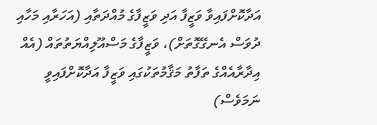އަދާކޮށްފައިވާ ވަޒީފާ އަދި ވަޒީފާގެ މުއްދަތާއި (އަހަރާއި މަހާއި ދުވަސް އެނގޭގޮތަށް)، ވަޒީފާގެ މަސްއޫލިއްޔަތުތައް (އެއް އިދާރާއެއްގެ ތަފާތު މަޤާމުތަކުގައި ވަޒީފާ އަދާކޮށްފައިވީ ނަމަވެސް)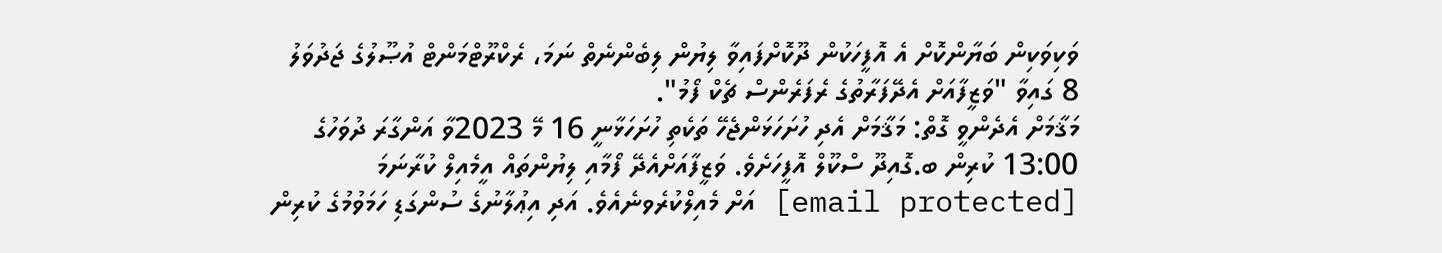ވަކިވަކިން ބަޔާންކޮށް އެ އޮފީހަކުން ދޫކޮށްފައިވާ ލިޔުން ލިބެންނެތް ނަމަ، ރެކްރޫޓްމަންޓް އުޞޫލުގެ ޖަދުވަލު 8 ގައިވާ "ވަޒީފާއަށް އެދޭފަރާތުގެ ރެފަރެންސް ޗެކް ފޯމު".
މަޤާމަށް އެދެންވީ ގޮތް: މަޤާމަށް އެދި ހުށަހަޅަންޖެހޭ ތަކެތި ހުށަހަޅާނީ 16 މޭ 2023ވާ އަންގާރަ ދުވަހުގެ 13:00 ކުރިން ބ.ގޮއިދޫ ސްކޫލް އޮފީހަށެވެ. ވަޒީފާއަށްއެދޭ ފޯމާއި ލިޔުންތައް އީމެއިލް ކުރާނަމަ [email protected] އަށް މެއިލްކުރެވނެއެވެ. އަދި އިޢުލާނުގެ ސުންގަޑި ހަމަވުމުގެ ކުރިން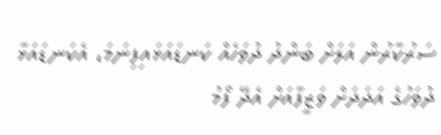ސަރުކާރުން އަލަށް ބަންދު ދުވަހެއް ކަނޑައަޅައިފިނަމަ، އެކަނޑައަޅާ ދުވަހުގެ އަދަދަށް ވަޒީފާއަށް އެދޭ ފޯމު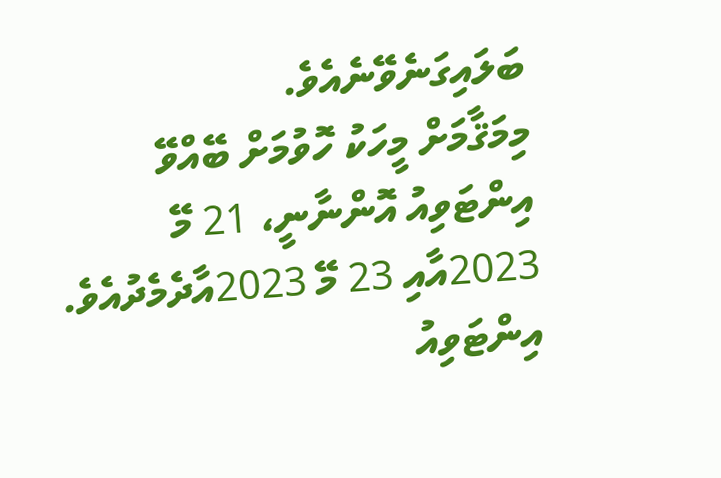ބަލައިގަނެވޭނެއެވެ.
މިމަޤާމަށް މީހަކު ހޮވުމަށް ބޭއްވޭ އިންޓަވިއު އޮންނާނީ، 21 މޭ 2023އާއި 23 މޭ 2023އާދެމެދުއެވެ. އިންޓަވިއު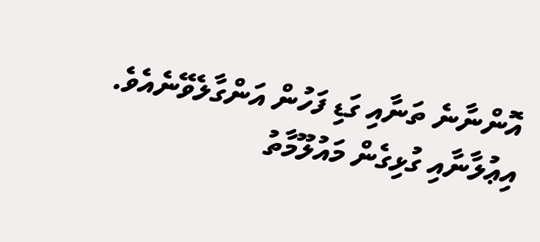އޮންނާނެ ތަނާއި ގަޑި ފަހުން އަންގާލެވޭނެއެވެ.
އިޢުލާނާއި ގުޅިގެން މައުލޫމާތު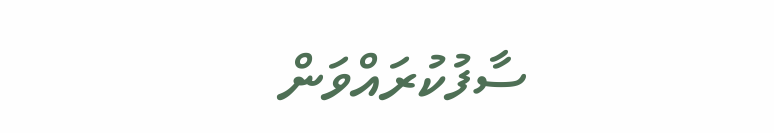ސާފުކުރައްވަން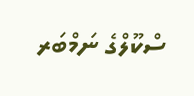ސްކޫލްގެ ނަމްބަރ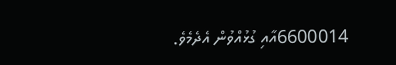6600014އާއި ގުޅުއްވުން އެދެމެވެ.